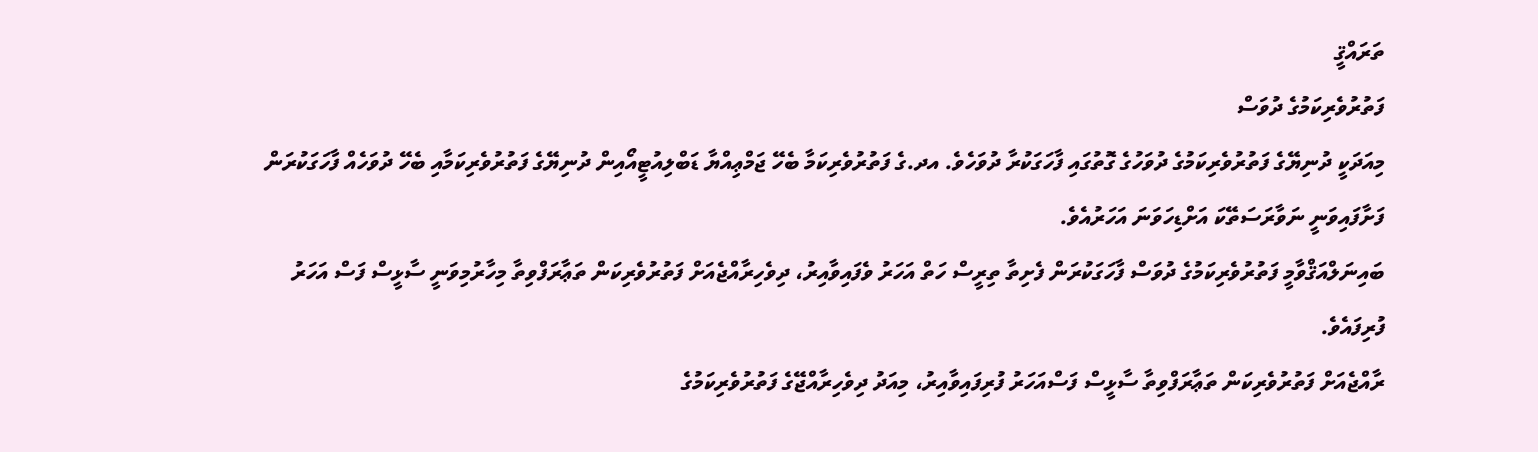ތަރައްޤީ
ފަތުރުވެރިކަމުގެ ދުވަސް
މިއަދަކީ ދުނިޔޭގެ ފަތުރުވެރިކަމުގެ ދުވަހުގެ ގޮތުގައި ފާހަގަކުރާ ދުވަހެވެ. އދ.ގެ ފަތުރުވެރިކަމާ ބެހޭ ޖަމްޢިއްޔާ ޑަބްލިއުޓީއޯއިން ދުނިޔޭގެ ފަތުރުވެރިކަމާއި ބެހޭ ދުވަހެއް ފާހަގަކުރަން ފަށާފައިވަނީ ނަވާރަސަތޭކަ އަށްޑިހަވަނަ އަހަރުއެވެ.
ބައިނަލްއަޤްވާމީ ފަތުރުވެރިކަމުގެ ދުވަސް ފާހަގަކުރަން ފެށިތާ ތިރީސް ހަތް އަހަރު ވެފައިވާއިރު، ދިވެހިރާއްޖެއަށް ފަތުރުވެރިކަން ތަޢާރަފްވިތާ މިހާރުމިވަނީ ސާޅީސް ފަސް އަހަރު ފުރިފައެވެ.
ރާއްޖެއަށް ފަތުރުވެރިކަން ތަޢާރަފްވިތާ ސާޅީސް ފަސްއަހަރު ފުރިފައިވާއިރު، މިއަދު ދިވެހިރާއްޖޭގެ ފަތުރުވެރިކަމުގެ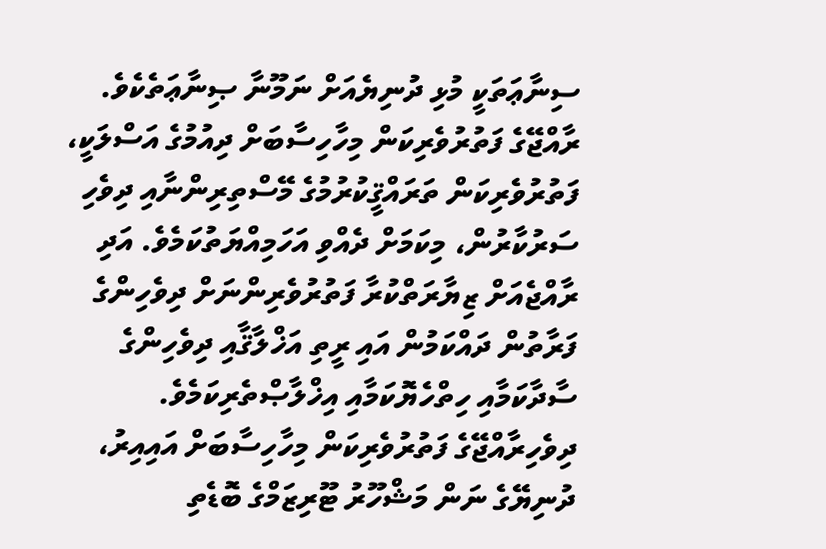ސިނާޢަތަކީ މުޅި ދުނިޔެއަށް ނަމޫނާ ޞިނާޢަތެކެވެ.
ރާއްޖޭގެ ފަތުރުވެރިކަން މިހާހިސާބަށް ދިއުމުގެ އަސްލަކީ، ފަތުރުވެރިކަން ތަރައްޤީކުރުމުގެ މޭސްތިރިންނާއި ދިވެހި ސަރުކާރުން، މިކަމަށް ދެއްވި އަހަމިއްޔަތުކަމެވެ. އަދި ރާއްޖެއަށް ޒިޔާރަތްކުރާ ފަތުރުވެރިންނަށް ދިވެހިންގެ ފަރާތުން ދައްކަމުން އައި ރީތި އަޚްލާޤާއި ދިވެހިންގެ ސާދާކަމާއި ހިތްހެޔޮކަމާއި އިޚްލާޞްތެރިކަމެވެ.
ދިވެހިރާއްޖޭގެ ފަތުރުވެރިކަން މިހާހިސާބަށް އައިއިރު، ދުނިޔޭގެ ނަން މަޝްހޫރު ޓޫރިޒަމްގެ ބޮޑެތި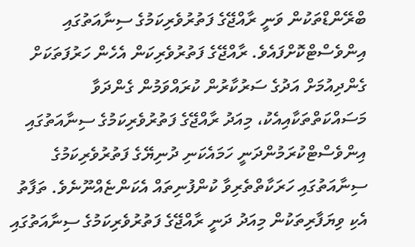ބްރޭންޑްތަކުން ވަނީ ރާއްޖޭގެ ފަތުރުވެރިކަމުގެ ސިނާއަތުގައި އިންވެސްޓްކޮށްފައެވެ. ރާއްޖޭގެ ފަތުރުވެރިކަން އެހެން ހަރުފަތަކަށް ގެންދިއުމަށް އަދުގެ ސަރުކާރުން ކުރައްވަމުން ގެންދަވާ މަސައްކަތްތަކާއިއެކު، މިއަދު ރާއްޖޭގެ ފަތުރުވެރިކަމުގެ ސިނާއަތުގައި އިންވެސްޓްކުރަމުންދަނީ ހަމައެކަނި ދުނިޔޭގެ ފަތުރުވެރިކަމުގެ ސިނާއަތުގައި ހަރަކާތްތެރިވާ ކުންފުނިތައް އެކަންޏެއްނޫނެވެ. ތަފާތު އެކި ވިޔަފާރިތަކުން މިއަދު ދަނީ ރާއްޖޭގެ ފަތުރުވެރިކަމުގެ ސިނާއަތުގައި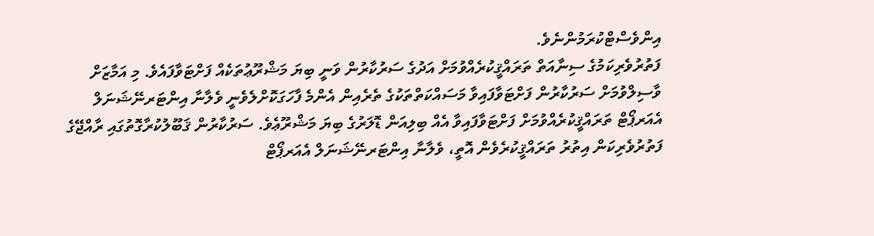އިންވެސްޓްކުރަމުންނެވެ.
ފަތުރުވެރިކަމުގެ ސިނާއަތް ތަރައްޤީކުރެއްވުމަށް އަދުގެ ސަރުކާރުން ވަނީ ބިޔަ މަޝްރޫޢުތަކެއް ފަށްޓަވާފައެވެ. މި އަމާޒަށް ވާސިލްވުމަށް ސަރުކާރުން ފަށްޓަވާފައިވާ މަސައްކަތްތަކުގެ ތެރެއިން އެންމެ ފާހަގަކޮށްލެވެނީ ވެލާނާ އިންޓަރނޭޝަނަލް އެއަރޕޯޓް ތަރައްޤީކުރެއްވުމަށް ފަށްޓަވާފައިވާ އެއް ބިލިއަން ޑޮލަރުގެ ބިޔަ މަޝްރޫޢެވެ. ސަރުކާރުން ޤަބޫލުކުރާގޮތުގައި ރާއްޖޭގެ ފަތުރުވެރިކަން އިތުރު ތަރައްޤީކުރެވެން އޮތީ، ވެލާނާ އިންޓަރނޭޝަނަލް އެއަރޕޯޓް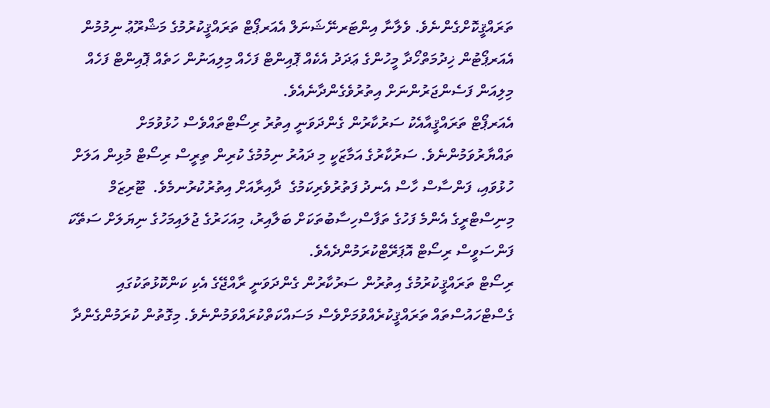ތަރައްޤީކޮށްގެންނެވެ. ވެލާނާ އިންޓަރނޭޝަނަލް އެއަރޕޯޓް ތަރައްޤީކުރުމުގެ މަޝްރޫޢު ނިމުމުން އެއަރޕޯޓުން ޚިދުމަތްހޯދާ މީހުންގެ ޢަދަދު އެކެއް ޕޮއިންޓް ފަހެއް މިލިއަނުން ހަތެއް ޕޮއިންޓް ފަހެއް މިލިއަން ފަސެންޖަރުންނަށް އިތުރުވެގެންދާނެއެވެ.
އެއަރޕޯޓް ތަރައްޤީއާއެކު ސަރުކާރުން ގެންދަވަނީ އިތުރު ރިސޯޓްތައްވެސް ހުޅުވުމަށް ތައްޔާރުވަމުންނެވެ. ސަރުކާރުގެ އަމާޒަކީ މި ދައުރު ނިމުމުގެ ކުރިން ތިރީސް ރިސޯޓް މުޅިން އަލަށް ހުޅުވައި، ފަންސާސް ހާސް އެނދު ފަތުރުވެރިކަމުގެ  ދާއިރާއަށް އިތުރުކުރުނމެވެ.  ޓޫރިޒަމް މިނިސްޓްރީގެ އެންމެ ފަހުގެ ތަފާސްހިސާބުތަކަށް ބަލާއިރު، މިއަހަރުގެ ޖުލައިމަހުގެ ނިޔަލަށް ސަތޭކަ ފަންސަވީސް ރިސޯޓް އޮޕަރޭޓްކުރަމުންދެއެވެ.
ރިސޯޓް ތަރައްޤީކުރުމުގެ އިތުރުން ސަރުކާރުން ގެންދަވަނީ ރާއްޖޭގެ އެކި ކަންކޮޅުތަކުގައި ގެސްޓްހައުސްތައް ތަރައްޤީކުރެއްވުމަށްވެސް މަސައްކަތްކުރައްވަމުންނެވެ. މިގޮތުން ކުރަމުންގެންދާ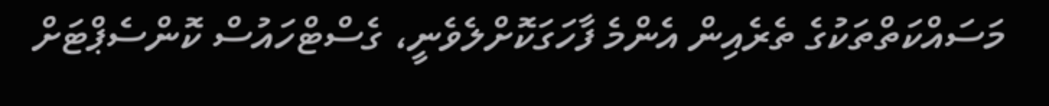މަސައްކަތްތަކުގެ ތެރެއިން އެންމެ ފާހަގަކޮށްލެވެނީ، ގެސްޓްހައުސް ކޮންސެޕްޓަށް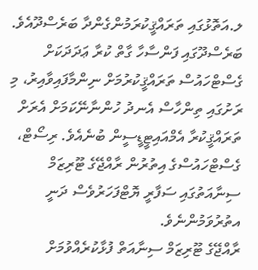ލ.އަތޮޅުގައި ތަރައްޤީކުރަމުންގެންދާ ބަރެސްދޫއެވެ. ބަރެސްދޫގައި ފަންސާހާ ގާތް ކުރާ ޢަދަދަކަށް ގެސްޓްހައުސް ތަރައްޤީކުރުމަށް ނިންމާފައިވާއިރު، މި ރަށުގައި ތިންހާސް އެނދު ހުންނާނޭކަމަށް އެރަށް ތަރައްޤީކުރާ އެމްއައިޓީޑީސީން ބުނެއެވެ. ރިސޯޓް، ގެސްޓްހައުސްގެ އިތުރުން ރާއްޖޭގެ ޓޫރިޒަމް ސިނާއަތުގައި ސަފާރީ ޔޮޓްފަހަރުވެސް ދަނީ އތުރުވަމުންނެވެ.
ރާއްޖޭގެ ޓޫރިޒަމް ސިނާއަތް ފުޅާކުރެއްވުމަށް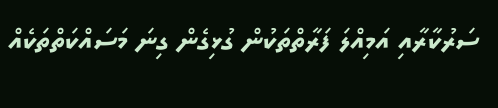ސަރުކާރާއި އަމިއްލަ ފަރާތްތަކުން ގުޅިގެން ގިނަ މަސައްކަތްތަކެއް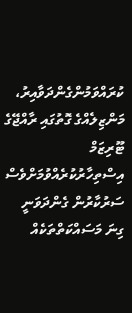ކުރައްވަމުންގެންދަވާއިރު، މަންޒިލެއްގެ ގޮތުގައި ރާއްޖޭގެ ޓޫރިޒަމް އިސްތިހާރުކުރެއްވުމަށްވެސް ސަރުކާރުން ގެންދަވަނީ ގިނަ މަސައްކަތްތަކެއް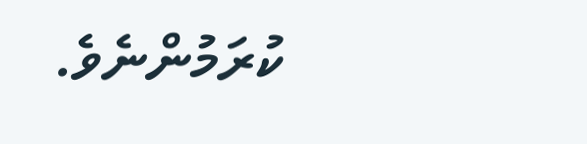ކުރަމުންނެވެ.